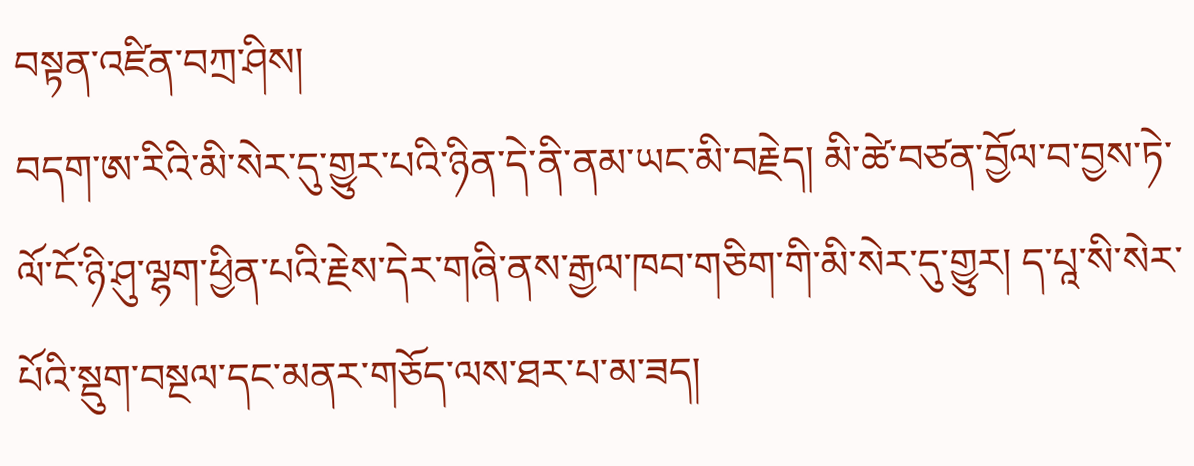བསྟན་འཛིན་བཀྲ་ཤིས།
བདག་ཨ་རིའི་མི་སེར་དུ་གྱུར་པའི་ཉིན་དེ་ནི་ནམ་ཡང་མི་བརྗེད། མི་ཚེ་བཙན་བྱོལ་བ་བྱས་ཏེ་ལོ་ངོ་ཉི་ཤུ་ལྷག་ཕྱིན་པའི་རྗེས་དེར་གཞི་ནས་རྒྱལ་ཁབ་གཅིག་གི་མི་སེར་དུ་གྱུར། ད་པཱ་སི་སེར་པོའི་སྡུག་བསྔལ་དང་མནར་གཅོད་ལས་ཐར་པ་མ་ཟད།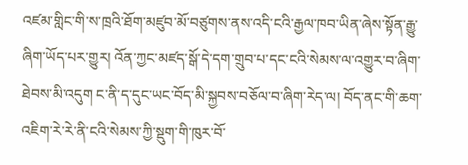འཛམ་གླིང་གི་ས་ཁྲའི་ཐོག་མཛུབ་མོ་བཙུགས་ནས་འདི་ངའི་རྒྱལ་ཁབ་ཡིན་ཞེས་སྟོན་རྒྱུ་ཞིག་ཡོད་པར་གྱུར། འོན་ཀྱང་མཛད་སྒོ་དེ་དག་གྲུབ་པ་དང་ངའི་སེམས་ལ་འགྱུར་བ་ཞིག་ཐེབས་མི་འདུག ང་ནི་ད་དུང་ཡང་བོད་མི་སྐྱབས་བཅོལ་བ་ཞིག་རེད་ལ། བོད་ནང་གི་ཆག་འཇིག་རེ་རེ་ནི་ངའི་སེམས་ཀྱི་སྡུག་གི་ཁུར་བོ་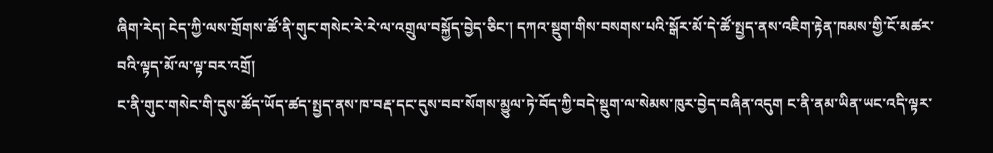ཞིག་རེད། ངེད་ཀྱི་ལས་གྲོགས་ཚོ་ནི་གུང་གསེང་རེ་རེ་ལ་འགྲུལ་བསྐྱོད་བྱེད་ཅིང་། དཀའ་སྡུག་གིས་བསགས་པའི་སྒོར་མོ་དེ་ཚོ་སྤྱད་ནས་འཇིག་རྟེན་ཁམས་གྱི་ངོ་མཚར་བའི་ལྟད་མོ་ལ་ལྟ་བར་འགྲོ།
ང་ནི་གུང་གསེང་གི་དུས་ཚོད་ཡོད་ཚད་སྤྱད་ནས་ཁ་བརྡ་དང་དུས་བབ་སོགས་མྱུལ་ཏེ་བོད་ཀྱི་བདེ་སྡུག་ལ་སེམས་ཁུར་བྱེད་བཞིན་འདུག ང་ནི་ནམ་ཡིན་ཡང་འདི་ལྟར་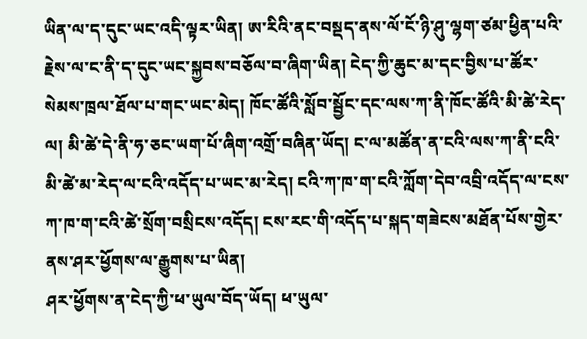ཡིན་ལ་ད་དུང་ཡང་འདི་ལྟར་ཡིན། ཨ་རིའི་ནང་བསྡད་ནས་ལོ་ངོ་ཉི་ཤུ་ལྷག་ཙམ་ཕྱིན་པའི་རྗེས་ལ་ང་ནི་ད་དུང་ཡང་སྐྱབས་བཅོལ་བ་ཞིག་ཡིན། ངེད་ཀྱི་ཆུང་མ་དང་བྱིས་པ་ཚོར་སེམས་ཁྲལ་ཐོལ་པ་གང་ཡང་མེད། ཁོང་ཚོའི་སློབ་སྦྱོང་དང་ལས་ཀ་ནི་ཁོང་ཚོའི་མི་ཚེ་རེད་ལ། མི་ཚེ་དེ་ནི་ཧ་ཅང་ཡག་པོ་ཞིག་འགྲོ་བཞིན་ཡོད། ང་ལ་མཚོན་ན་ངའི་ལས་ཀ་ནི་ངའི་མི་ཚེ་མ་རེད་ལ་ངའི་འདོད་པ་ཡང་མ་རེད། ངའི་ཀ་ཁ་ག་ངའི་ཀློག་དེབ་འབྲི་འདོད་ལ་ངས་ཀ་ཁ་ག་ངའི་ཚེ་སྲོག་བསྲིངས་འདོད། ངས་རང་གི་འདོད་པ་སྐད་གཟེངས་མཐོན་པོས་གྱེར་ནས་ཤར་ཕྱོགས་ལ་རྒྱུགས་པ་ཡིན།
ཤར་ཕྱོགས་ན་ངེད་ཀྱི་ཕ་ཡུལ་བོད་ཡོད། ཕ་ཡུལ་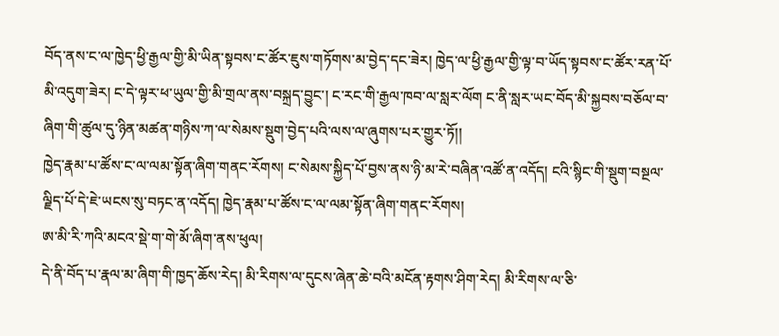བོད་ནས་ང་ལ་ཁྱེད་ཕྱི་རྒྱལ་གྱི་མི་ཡིན་སྟབས་ང་ཚོར་ཇུས་གཏོགས་མ་བྱེད་དང་ཟེར། ཁྱེད་ལ་ཕྱི་རྒྱལ་གྱི་ལྟ་བ་ཡོད་སྟབས་ང་ཚོར་རན་པོ་མི་འདུག་ཟེར། ང་དེ་ལྟར་ཕ་ཡུལ་གྱི་མི་གྲལ་ནས་བསྐྲད་བྱུང་། ང་རང་གི་རྒྱལ་ཁབ་ལ་སླར་ལོག ང་ནི་སླར་ཡང་བོད་མི་སྐྱབས་བཅོལ་བ་ཞིག་གི་ཚུལ་དུ་ཉིན་མཚན་གཉིས་ཀ་ལ་སེམས་སྡུག་བྱེད་པའི་ལས་ལ་ཞུགས་པར་གྱུར་ཏོ།།
ཁྱེད་རྣམ་པ་ཚོས་ང་ལ་ལམ་སྟོན་ཞིག་གནང་རོགས། ང་སེམས་སྐྱིད་པོ་བྱས་ནས་ཉི་མ་རེ་བཞིན་འཚོ་ན་འདོད། ངའི་སྙིང་གི་སྡུག་བསྔལ་ལྗིད་པོ་དེ་ཇེ་ཡངས་སུ་བཏང་ན་འདོད། ཁྱེད་རྣམ་པ་ཚོས་ང་ལ་ལམ་སྟོན་ཞིག་གནང་རོགས།
ཨ་མི་རི་ཀའི་མངའ་སྡེ་ག་གེ་མོ་ཞིག་ནས་ཕུལ།
དེ་ནི་བོད་པ་རྣལ་མ་ཞིག་གི་ཁྱད་ཆོས་རེད། མི་རིགས་ལ་དུངས་ཞེན་ཆེ་བའི་མངོན་རྟགས་ཤིག་རེད། མི་རིགས་ལ་ཅི་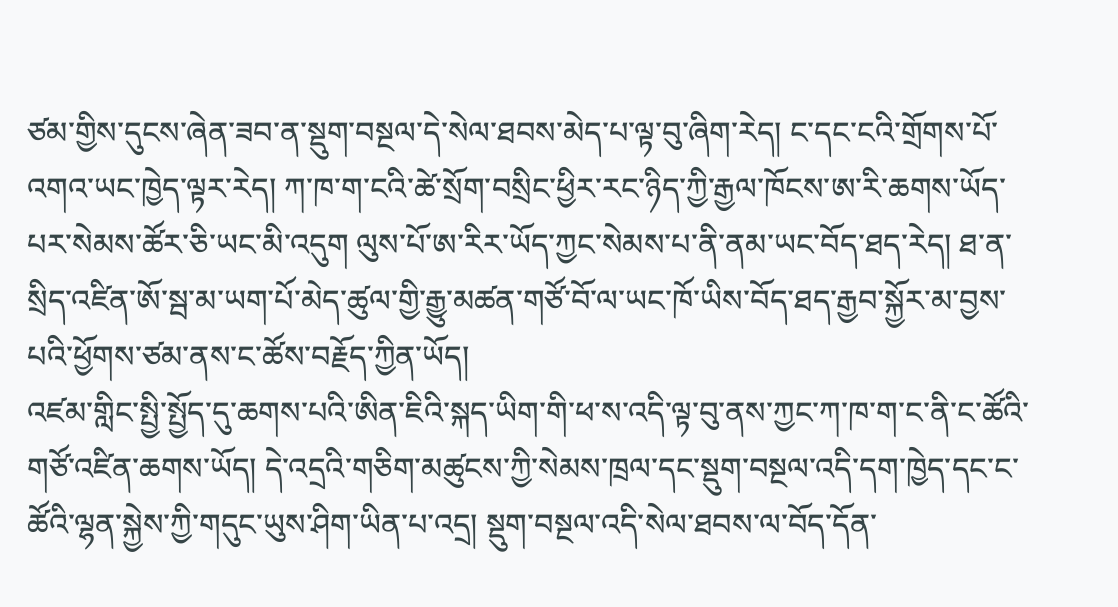ཙམ་གྱིས་དུངས་ཞེན་ཟབ་ན་སྡུག་བསྔལ་དེ་སེལ་ཐབས་མེད་པ་ལྟ་བུ་ཞིག་རེད། ང་དང་ངའི་གྲོགས་པོ་འགའ་ཡང་ཁྱེད་ལྟར་རེད། ཀ་ཁ་ག་ངའི་ཚེ་སྲོག་བསྲིང་ཕྱིར་རང་ཉིད་ཀྱི་རྒྱལ་ཁོངས་ཨ་རི་ཆགས་ཡོད་པར་སེམས་ཚོར་ཅི་ཡང་མི་འདུག ལུས་པོ་ཨ་རིར་ཡོད་ཀྱང་སེམས་པ་ནི་ནམ་ཡང་བོད་ཐད་རེད། ཐ་ན་སྲིད་འཛིན་ཨོ་སྦ་མ་ཡག་པོ་མེད་ཚུལ་གྱི་རྒྱུ་མཚན་གཙོ་བོ་ལ་ཡང་ཁོ་ཡིས་བོད་ཐད་རྒྱབ་སྐྱོར་མ་བྱས་པའི་ཕྱོགས་ཙམ་ནས་ང་ཚོས་བརྗོད་ཀྱིན་ཡོད།
འཛམ་གླིང་སྤྱི་སྤྱོད་དུ་ཆགས་པའི་ཨིན་ཇིའི་སྐད་ཡིག་གི་ཕ་ས་འདི་ལྟ་བུ་ནས་ཀྱང་ཀ་ཁ་ག་ང་ནི་ང་ཚོའི་གཙོ་འཛིན་ཆགས་ཡོད། དེ་འདྲའི་གཅིག་མཚུངས་ཀྱི་སེམས་ཁྲལ་དང་སྡུག་བསྔལ་འདི་དག་ཁྱེད་དང་ང་ཚོའི་ལྷན་སྐྱེས་ཀྱི་གདུང་ཡུས་ཤིག་ཡིན་པ་འདྲ། སྡུག་བསྔལ་འདི་སེལ་ཐབས་ལ་བོད་དོན་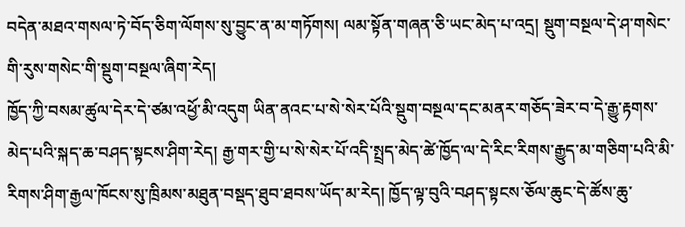བདེན་མཐའ་གསལ་ཏེ་བོད་ཅིག་ལོགས་སུ་བྱུང་ན་མ་གཏོགས། ལམ་སྟོན་གཞན་ཅི་ཡང་མེད་པ་འདྲ། སྡུག་བསྔལ་དེ་ཤ་གསེང་གི་རུས་གསེང་གི་སྡུག་བསྔལ་ཞིག་རེད།
ཁྱོད་ཀྱི་བསམ་ཚུལ་དེར་དེ་ཙམ་འཕྱོ་མི་འདུག ཡིན་ནའང་པ་སེ་སེར་པོའི་སྡུག་བསྔལ་དང་མནར་གཅོད་ཟེར་བ་དེ་རྒྱུ་རྟགས་མེད་པའི་སྐད་ཆ་བཤད་སྟངས་ཤིག་རེད། རྒྱ་གར་གྱི་པ་སེ་སེར་པོ་འདི་སྤྲད་མེད་ཚེ་ཁྱོད་ལ་དེ་རིང་རིགས་རྒྱུད་མ་གཅིག་པའི་མི་རིགས་ཤིག་རྒྱལ་ཁོངས་སུ་ཁྲིམས་མཐུན་བསྡད་ཐུབ་ཐབས་ཡོད་མ་རེད། ཁྱོད་ལྟ་བུའི་བཤད་སྟངས་ཅོལ་ཆུང་དེ་ཚོས་ཆུ་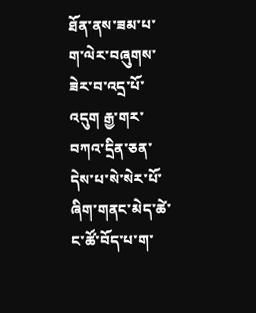ཐོན་ནས་ཟམ་པ་ག་ལེར་བཞུགས་ཟེར་བ་འདྲ་པོ་འདུག རྒྱ་གར་བཀའ་དྲིན་ཅན་དེས་པ་སེ་སེར་པོ་ཞིག་གནང་མེད་ཚེ་ང་ཚོ་བོད་པ་ག་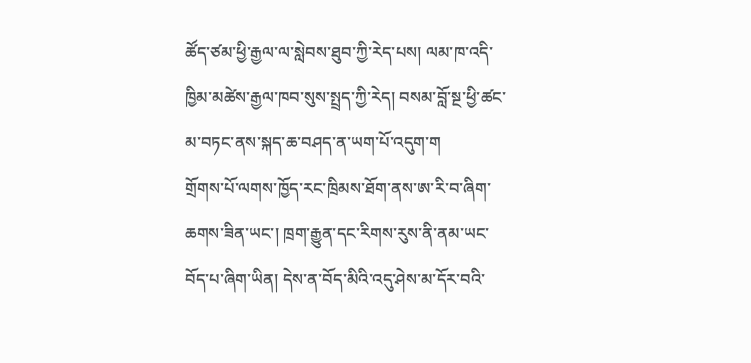ཚོད་ཙམ་ཕྱི་རྒྱལ་ལ་སླེབས་ཐུབ་ཀྱི་རེད་པས། ལམ་ཁ་འདི་ཁྱིམ་མཚེས་རྒྱལ་ཁབ་སུས་སྤྲད་ཀྱི་རེད། བསམ་བློ་སྔ་ཕྱི་ཚང་མ་བཏང་ནས་སྐད་ཆ་བཤད་ན་ཡག་པོ་འདུག་ག
གྲོགས་པོ་ལགས་ཁྱོད་རང་ཁྲིམས་ཐོག་ནས་ཨ་རི་བ་ཞིག་ཆགས་ཟིན་ཡང་། ཁྲག་རྒྱུན་དང་རིགས་རུས་ནི་ནམ་ཡང་བོད་པ་ཞིག་ཡིན། དེས་ན་བོད་མིའི་འདུ་ཤེས་མ་དོར་བའི་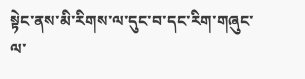སྟེང་ནས་མི་རིགས་ལ་དུང་བ་དང་རིག་གཞུང་ལ་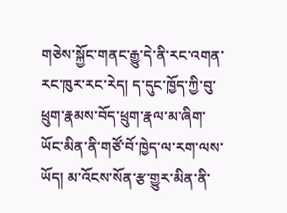གཅེས་སྐྱོང་གནང་རྒྱུ་དེ་ནི་རང་འགན་རང་ཁུར་རང་རེད། ད་དུང་ཁྱོད་ཀྱི་བུ་ཕྲུག་རྣམས་བོད་ཕྲུག་རྣལ་མ་ཞིག་ཡོང་མིན་ནི་གཙོ་བོ་ཁྱེད་ལ་རག་ལས་ཡོད། མ་འོངས་སོན་རྩ་གྱུར་མིན་ནི་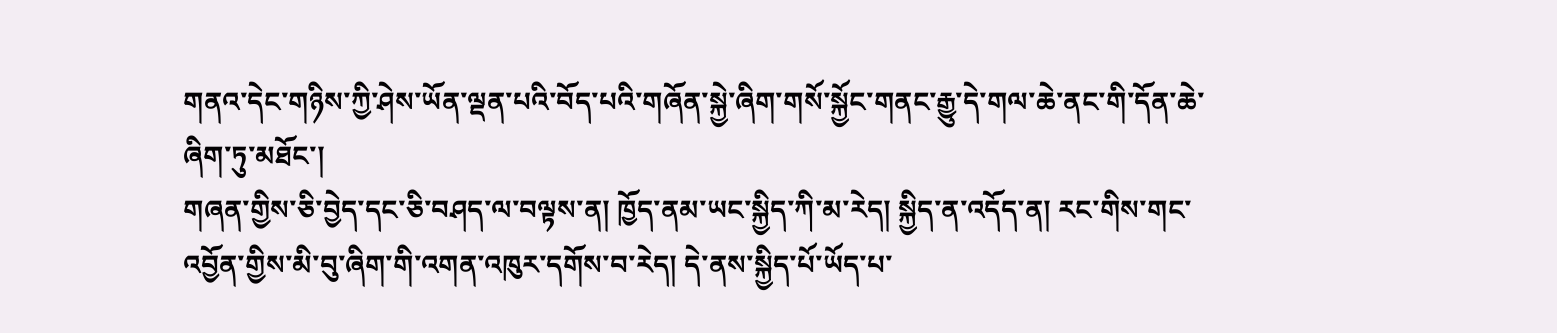གནའ་དེང་གཉིས་ཀྱི་ཤེས་ཡོན་ལྡན་པའི་བོད་པའི་གཞོན་སྐྱེ་ཞིག་གསོ་སྐྱོང་གནང་རྒྱུ་དེ་གལ་ཆེ་ནང་གི་དོན་ཆེ་ཞིག་ཏུ་མཐོང་།
གཞན་གྱིས་ཅི་བྱེད་དང་ཅི་བཤད་ལ་བལྟས་ན། ཁྱོད་ནམ་ཡང་སྐྱིད་ཀི་མ་རེད། སྐྱིད་ན་འདོད་ན། རང་གིས་གང་འབྱོན་གྱིས་མི་བུ་ཞིག་གི་འགན་འཁུར་དགོས་བ་རེད། དེ་ནས་སྐྱིད་པོ་ཡོད་པ་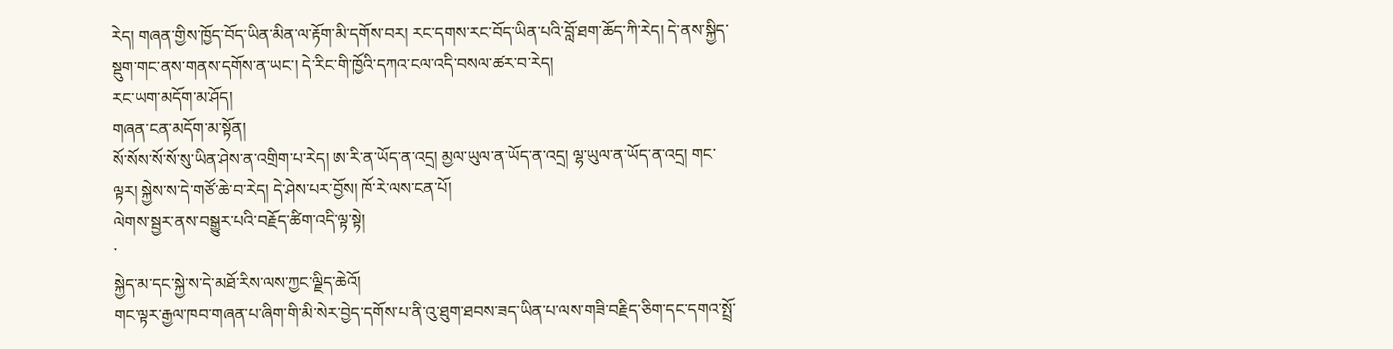རེད། གཞན་གྱིས་ཁྱོད་བོད་ཡིན་མིན་ལ་རྟོག་མི་དགོས་བར། རང་དགས་རང་བོད་ཡིན་པའི་བློ་ཐག་ཆོད་ཀི་རེད། དེ་ནས་སྐྱིད་སྡུག་གང་ནས་གནས་དགོས་ན་ཡང་། དེ་རིང་གི་ཁྱོའི་དཀའ་ངལ་འདི་བསལ་ཚར་བ་རེད།
རང་ཡག་མདོག་མ་ཤོད།
གཞན་ངན་མདོག་མ་སྟོན།
སོ་སོས་སོ་སོ་སུ་ཡིན་ཤེས་ན་འགྲིག་པ་རེད། ཨ་རི་ན་ཡོད་ན་འདྲ། མྱལ་ཡུལ་ན་ཡོད་ན་འདྲ། ལྷ་ཡུལ་ན་ཡོད་ན་འདྲ། གང་ལྟར། སྐྱེས་ས་དེ་གཙོ་ཆེ་བ་རེད། དེ་ཤེས་པར་བྱོས། ཁོ་རེ་ལས་ངན་པོ།
ལེགས་སྦྱར་ནས་བསྒྱུར་པའི་བརྗོད་ཚིག་འདི་ལྟ་སྟེ།
་
སྐྱེད་མ་དང་སྐྱེ་ས་དེ་མཐོ་རིས་ལས་ཀྱང་ལྗིད་ཆེའོ།
གང་ལྟར་རྒྱལ་ཁབ་གཞན་པ་ཞིག་གི་མི་སེར་བྱེད་དགོས་པ་ནི་འུ་ཐུག་ཐབས་ཟད་ཡིན་པ་ལས་གཟི་བརྗིད་ཅིག་དང་དགའ་སྤྲོ་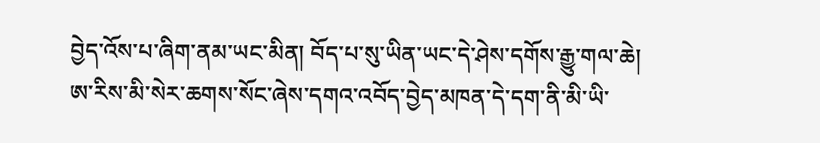བྱེད་འོས་པ་ཞིག་ནམ་ཡང་མིན། བོད་པ་སུ་ཡིན་ཡང་དེ་ཤེས་དགོས་རྒྱུ་གལ་ཆེ། ཨ་རིས་མི་སེར་ཆགས་སོང་ཞེས་དགའ་འབོད་བྱེད་མཁན་དེ་དག་ནི་མི་ཡི་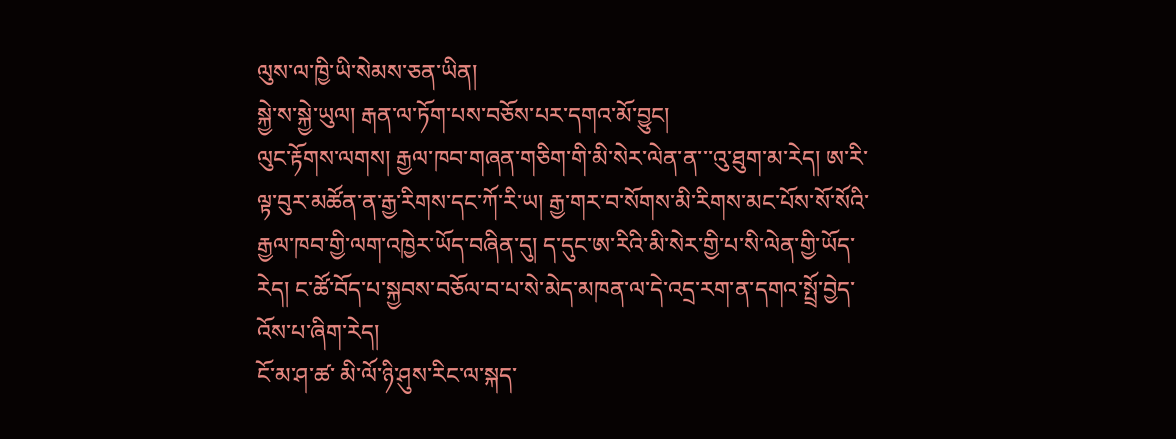ལུས་ལ་ཁྱི་ཡི་སེམས་ཅན་ཡིན།
སྐྱེ་ས་སྐྱེ་ཡུལ། རྒན་ལ་ཏོག་པས་བཅོས་པར་དགའ་མོ་བྱུང།
ལུང་རྟོགས་ལགས། རྒྱལ་ཁབ་གཞན་གཅིག་གི་མི་སེར་ལེན་ན་་་འུ་ཐུག་མ་རེད། ཨ་རི་ལྟ་བུར་མཚོན་ན་རྒྱ་རིགས་དང་ཀོ་རི་ཡ། རྒྱ་གར་བ་སོགས་མི་རིགས་མང་པོས་སོ་སོའི་རྒྱལ་ཁབ་གྱི་ལག་འཁྱེར་ཡོད་བཞིན་དུ། ད་དུང་ཨ་རིའི་མི་སེར་གྱི་པ་སི་ལེན་གྱི་ཡོད་རེད། ང་ཚོ་བོད་པ་སྐྱབས་བཅོལ་བ་པ་སེ་མེད་མཁན་ལ་དེ་འདྲ་རག་ན་དགའ་སྤྲོ་བྱེད་འོས་པ་ཞིག་རེད།
ངོ་མ་ཤ་ཚ་ མི་ལོ་ཉི་ཤུས་རིང་ལ་སྐད་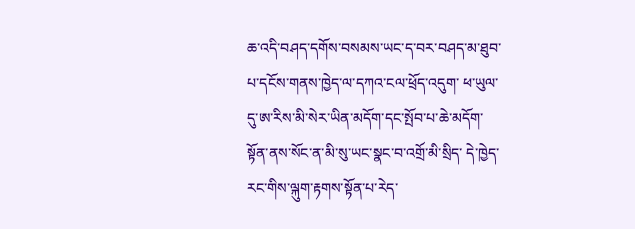ཆ་འདི་བཤད་དགོས་བསམས་ཡང་ད་བར་བཤད་མ་ཐུབ་པ་དངོས་གནས་ཁྱེད་ལ་དཀའ་ངལ་ཕྲོད་འདུག་ ཕ་ཡུལ་དུ་ཨ་རིས་མི་སེར་ཡིན་མདོག་དང་སྤོབ་པ་ཆེ་མདོག་སྟོན་ནས་སོང་ན་མི་སུ་ཡང་སྣང་བ་འགྲོ་མི་སྲིད་ དེ་ཁྱེད་རང་གིས་ལྐུག་རྟགས་སྟོན་པ་རེད་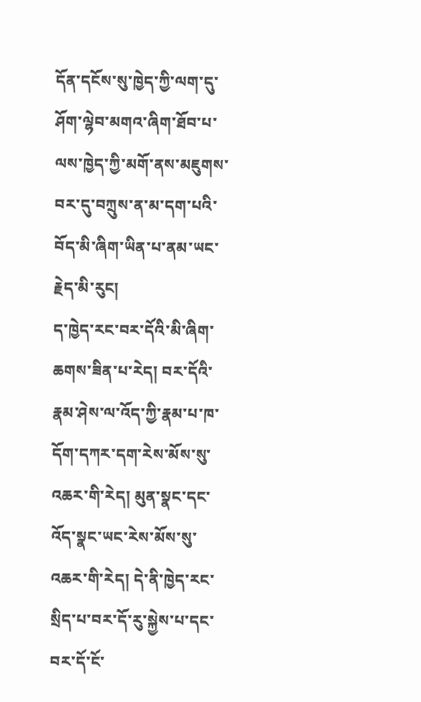དོན་དངོས་སུ་ཁྱེད་ཀྱི་ལག་དུ་ཤོག་ལྷེབ་མགའ་ཞིག་ཐོབ་པ་ལས་ཁྱེད་ཀྱི་མགོ་ནས་མཇུགས་བར་དུ་བཀྲུས་ན་མ་དག་པའི་བོད་མི་ཞིག་ཡིན་པ་ནམ་ཡང་རྗེད་མི་རུང།
ད་ཁྱེད་རང་བར་དོའི་མི་ཞིག་ཆགས་ཟིན་པ་རེད། བར་དོའི་རྣམ་ཤེས་ལ་འོད་ཀྱི་རྣམ་པ་ཁ་དོག་དཀར་དག་རེས་མོས་སུ་འཆར་གི་རེད། མུན་སྣང་དང་འོད་སྣང་ཡང་རེས་མོས་སུ་འཆར་གི་རེད། དེ་ནི་ཁྱེད་རང་སྲིད་པ་བར་དོ་རུ་སྐྱེས་པ་དང་བར་དོ་ངོ་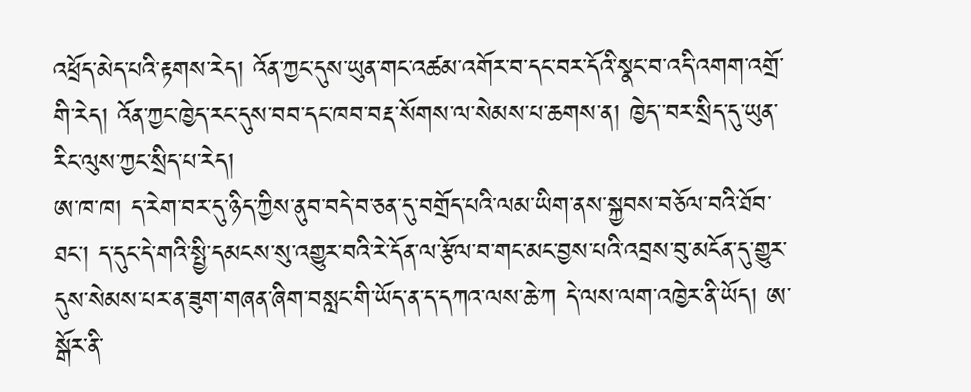འཕྲོད་མེད་པའི་རྟགས་རེད། འོན་ཀྱང་དུས་ཡུན་གང་འཚམ་འགོར་བ་དང་བར་དོའི་སྣང་བ་འདི་འགག་འགྲོ་གི་རེད། འོན་ཀྱང་ཁྱེད་རང་དུས་བབ་དང་ཁབ་བརྡ་སོགས་ལ་སེམས་པ་ཆགས་ན། ཁྱེད་་བར་སྲིད་དུ་ཡུན་རིང་ལུས་ཀྱང་སྲིད་པ་རེད།
ཨ་ཁ་ཁ། ད་རེག་བར་དུ་ཉིད་ཀྱིས་ནུབ་བདེ་བ་ཅན་དུ་བགྲོད་པའི་ལམ་ཡིག་ནས་སྐྱབས་བཅོལ་བའི་ཐོབ་ཐང་། ད་དུང་དེ་གའི་སྤྱི་དམངས་སུ་འགྱུར་བའི་རེ་དོན་ལ་རྩོལ་བ་གང་མང་བྱས་པའི་འབྲས་བུ་མངོན་དུ་གྱུར་དུས་སེམས་པར་ན་ཟུག་གཞན་ཞིག་བསླང་གི་ཡོད་ན་ད་དཀའ་ལས་ཆེ་ཀ དེ་ལས་ལག་འཁྱེར་ནི་ཡོད། ཨ་སྒོར་ནི་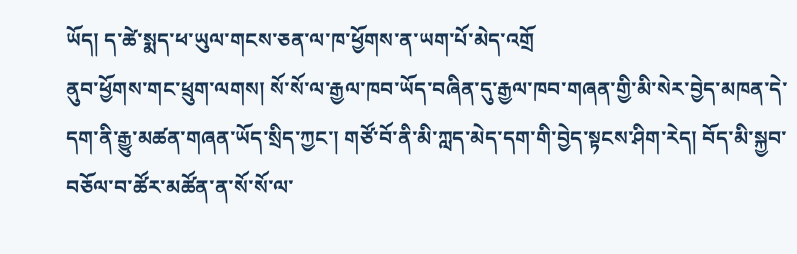ཡོད། ད་ཚེ་སྨད་ཕ་ཡུལ་གངས་ཅན་ལ་ཁ་ཕྱོགས་ན་ཡག་པོ་མེད་འགྲོ
ནུབ་ཕྱོགས་གང་ཕྲུག་ལགས། སོ་སོ་ལ་རྒྱལ་ཁབ་ཡོད་བཞིན་དུ་རྒྱལ་ཁབ་གཞན་གྱི་མི་སེར་བྱེད་མཁན་དེ་དག་ནི་རྒྱུ་མཚན་གཞན་ཡོད་སྲིད་ཀྱང་། གཙོ་བོ་ནི་མི་ཀླད་མེད་དག་གི་བྱེད་སྟངས་ཤིག་རེད། བོད་མི་སྐྱབ་བཅོལ་བ་ཚོར་མཚོན་ན་སོ་སོ་ལ་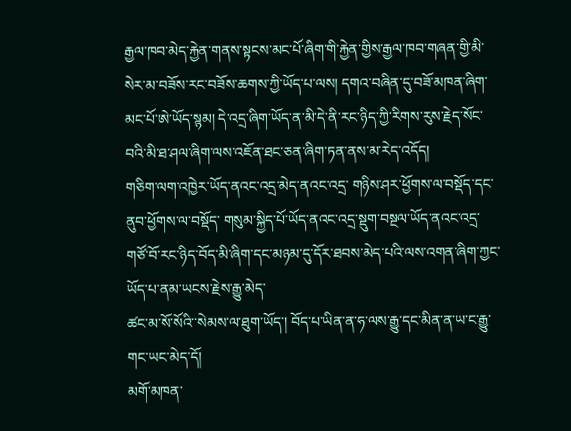རྒྱལ་ཁབ་མེད་རྐྱེན་གནས་སྟངས་མང་པོ་ཞིག་གི་རྐྱེན་གྱིས་རྒྱལ་ཁབ་གཞན་གྱི་མི་སེར་མ་བཟོས་རང་བཟོས་ཆགས་ཀྱི་ཡོད་པ་ལས། དགའ་བཞིན་དུ་བཟོ་མཁན་ཞིག་མང་པོ་ཨེ་ཡོད་སྙམ། དེ་འདྲ་ཞིག་ཡོད་ན་མི་དེ་ནི་རང་ཉིད་ཀྱི་རིགས་རུས་རྗེད་སོང་བའི་མི་ཐ་ཤལ་ཞིག་ལས་འཇོན་ཐང་ཅན་ཞིག་ཏན་ནས་མ་རེད་འདོད།
གཅིག་ལག་འཁྱེར་ཡོད་ནའང་འདྲ་མེད་ནའང་འདྲ་ གཉིས་ཤར་ཕྱོགས་ལ་བསྡོད་དང་ནུབ་ཕྱོགས་ལ་བསྡོད་ གསུམ་སྐྱིད་པོ་ཡོད་ནའང་འདྲ་སྡུག་བསྔལ་ཡོད་ནའང་འདྲ་ གཙོ་བོ་རང་ཉིད་བོད་མི་ཞིག་དང་མཉམ་དུ་དོར་ཐབས་མེད་པའི་ལས་འགན་ཞིག་ཀྱང་ཡོད་པ་ནམ་ཡངས་རྗེས་རྒྱུ་མེད་
ཚང་མ་སོ་སོའི་་སེམས་ལ་ཐུག་ཡོད་། བོད་པ་ཡིན་ན་ཧ་ལས་རྒྱུ་དང་མིན་ན་ཡ་ང་རྒྱུ་གང་ཡང་མེད་དོ།
མགོ་མཁན་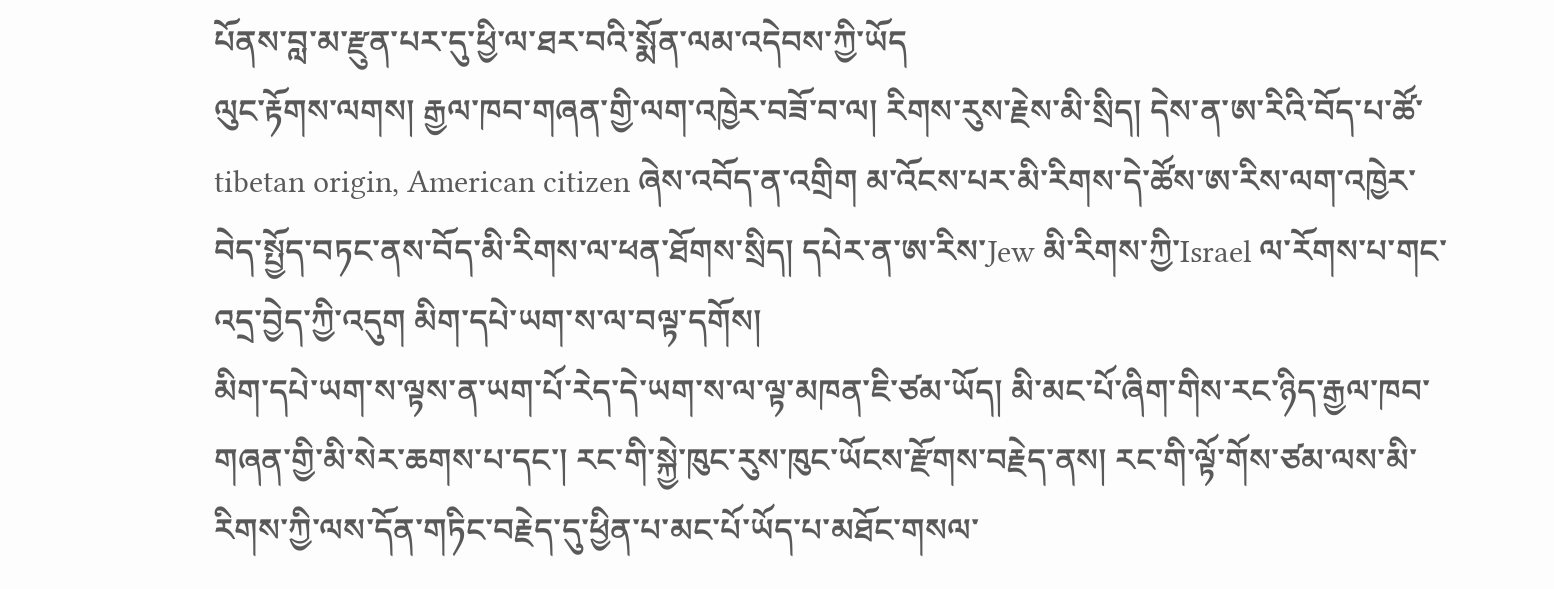པོནས་བླ་མ་རྫུན་པར་དུ་ཕྱི་ལ་ཐར་བའི་སྨོན་ལམ་འདེབས་ཀྱི་ཡོད
ལུང་རྟོགས་ལགས། རྒྱལ་ཁབ་གཞན་གྱི་ལག་འཁྱེར་བཟོ་བ་ལ། རིགས་རུས་རྗེས་མི་སྲིད། དེས་ན་ཨ་རིའི་བོད་པ་ཚོ་tibetan origin, American citizen ཞེས་འབོད་ན་འགྲིག མ་འོངས་པར་མི་རིགས་དེ་ཚོས་ཨ་རིས་ལག་འཁྱེར་བེད་སྤྱོད་བཏང་ནས་བོད་མི་རིགས་ལ་ཕན་ཐོགས་སྲིད། དཔེར་ན་ཨ་རིས་Jew མི་རིགས་ཀྱི་Israel ལ་རོགས་པ་གང་འདྲ་བྱེད་ཀྱི་འདུག མིག་དཔེ་ཡག་ས་ལ་བལྟ་དགོས།
མིག་དཔེ་ཡག་ས་ལྟས་ན་ཡག་པོ་རེད་དེ་ཡག་ས་ལ་ལྟ་མཁན་ཇི་ཙམ་ཡོད། མི་མང་པོ་ཞིག་གིས་རང་ཉིད་རྒྱལ་ཁབ་གཞན་གྱི་མི་སེར་ཆགས་པ་དང་། རང་གི་སྐྱེ་ཁུང་རུས་ཁུང་ཡོངས་རྫོགས་བརྗེད་ནས། རང་གི་ལྟོ་གོས་ཙམ་ལས་མི་རིགས་ཀྱི་ལས་དོན་གཏིང་བརྗེད་དུ་ཕྱིན་པ་མང་པོ་ཡོད་པ་མཐོང་གསལ་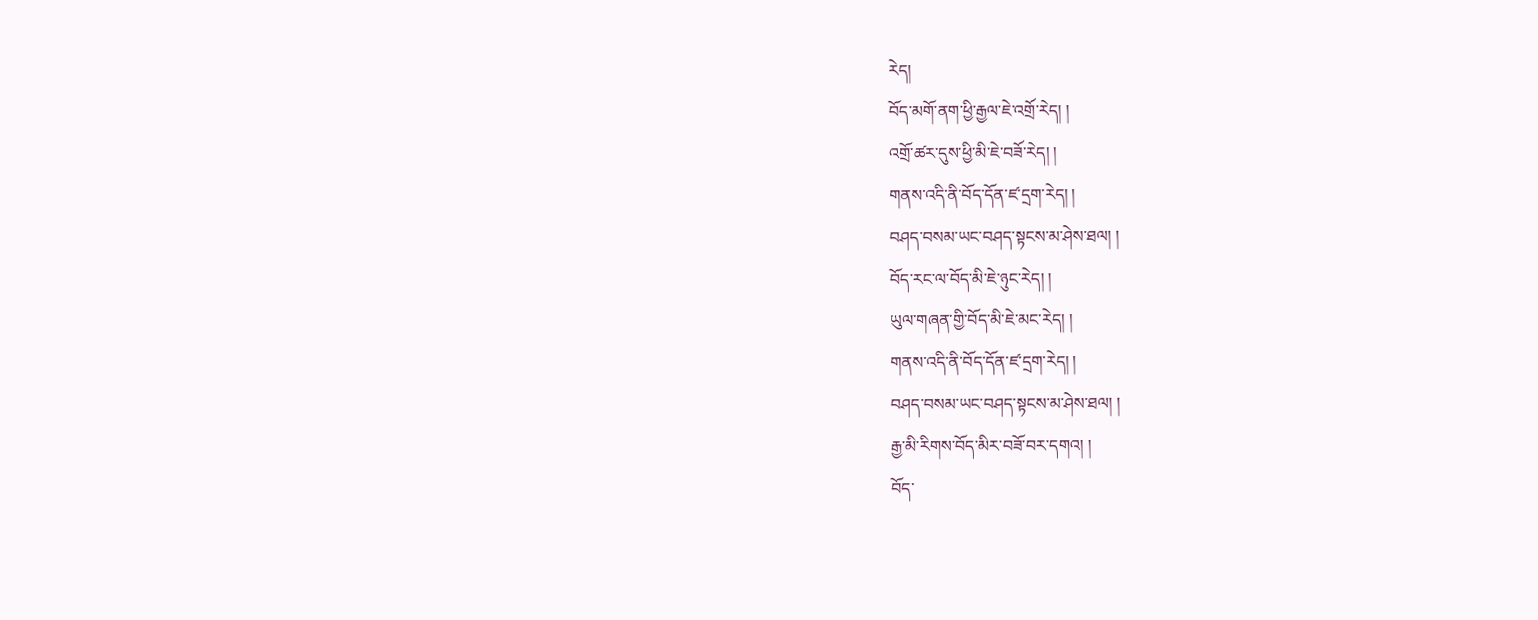རེད།
བོད་མགོ་ནག་ཕྱི་རྒྱལ་ཇེ་འགྲོ་རེད། །
འགྲོ་ཚར་དུས་ཕྱི་མི་ཇེ་བཟོ་རེད། །
གནས་འདི་ནི་བོད་དོན་ཛ་དྲག་རེད། །
བཤད་བསམ་ཡང་བཤད་སྟངས་མ་ཤེས་ཐལ། །
བོད་རང་ལ་བོད་མི་ཇེ་ཉུང་རེད། །
ཡུལ་གཞན་གྱི་བོད་མི་ཇེ་མང་རེད། །
གནས་འདི་ནི་བོད་དོན་ཛ་དྲག་རེད། །
བཤད་བསམ་ཡང་བཤད་སྟངས་མ་ཤེས་ཐལ། །
རྒྱ་མི་རིགས་བོད་མིར་བཟོ་བར་དགའ། །
བོད་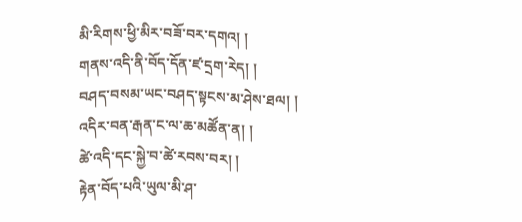མི་རིགས་ཕྱི་མིར་བཟོ་བར་དགའ། །
གནས་འདི་ནི་བོད་དོན་ཛ་དྲག་རེད། །
བཤད་བསམ་ཡང་བཤད་སྟངས་མ་ཤེས་ཐལ། །
འདིར་བན་རྒན་ང་ལ་ཆ་མཚོན་ན། །
ཚེ་འདི་དང་སྐྱེ་བ་ཚེ་རབས་བར། །
རྟེན་བོད་པའི་ཡུལ་མི་ཤ་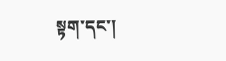སྟག་དང་།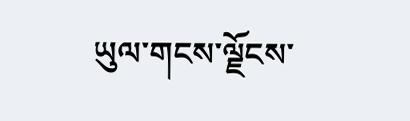ཡུལ་གངས་ལྗོངས་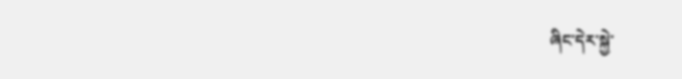ཞིང་དེར་སྐྱེ་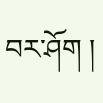བར་ཤོག །